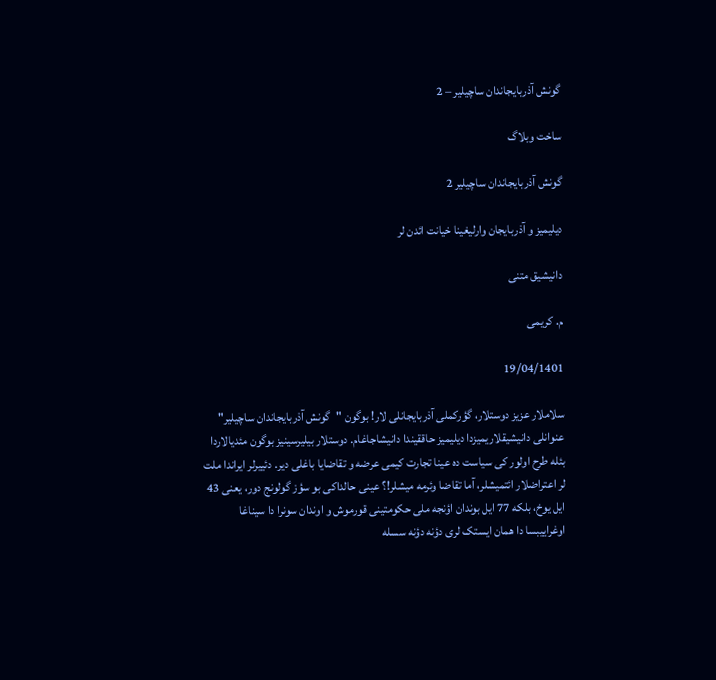گونش آذربایجاندان ساچیلیر – 2

ساخت وبلاگ

گونش آذربایجاندان ساچیلیر 2

دیلیمیز و آذربایجان وارلیغینا خیانت ائدن لر

دانیشیق متنی

م. کریمی

19/04/1401

سلاملار عزیز دوستلار، گؤرکملی آذربایجانلی لار! بوگون "گونش آذربایجاندان ساچیلیر" عنوانلی دانیشیقلاریمیزدا دیلیمیز حاققیندا دانیشاجاغام. دوستلار بیلیرسینیز بوگون مئدیالاردا بئله طرح اولور کی سیاست ده عینا تجارت کیمی عرضه و تقاضایا باغلی دیر. دئییرلر ایراندا ملت لر اعتراضلار ائتمیشلر، آما تقاضا وئرمه میشلر!؟ عینی حالداکی بو سؤز گولونج دور، یعنی 43 ایل یوخ، بلکه 77 ایل بوندان اؤنجه ملی حکومتینی قورموش و اوندان سونرا دا سیناغا اوغراییبسا دا همان ایستک لری دؤنه دؤنه سسله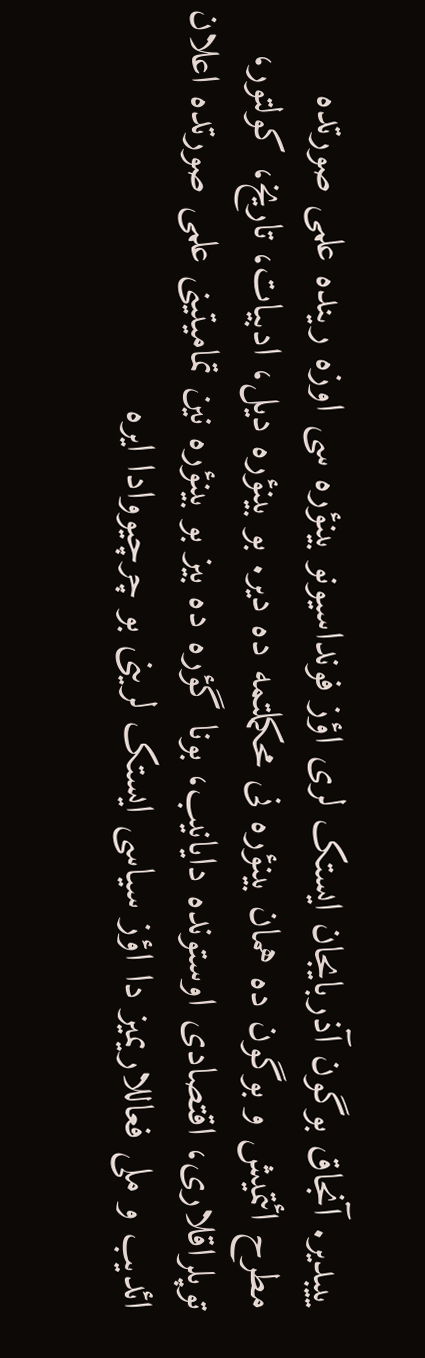ییبدیر. آنجاق بوگون آذربایجان ایستک لری اؤز فونداسیونو بینؤره سی اوزه رینده علمی صورتده مطرح ائتمیش و بوگون ده همان بینؤره نی محکملتمه ده دیر. بو بینؤره دیل، ادبیات، تاریخ، کولتور، توپلراقلاری، اقتصادی اوستونده دایانیب، بونا گؤره ده بیز بو بینؤره نین تمامیتینی علمی صورتده اعلان ائدیب و ملی فعاللاریمیز دا اؤز سیاسی ایستک لرینی بو چرچیووادا ایره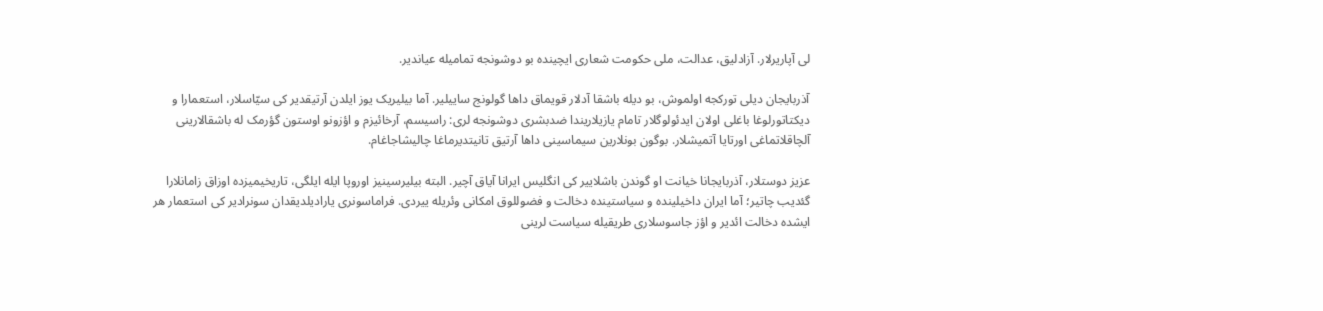لی آپاریرلار. آزادلیق، عدالت، ملی حکومت شعاری ایچینده بو دوشونجه تمامیله عیاندیر.

آذربایجان دیلی تورکجه اولموش، بو دیله باشقا آدلار قویماق داها گولونج ساییلیر. آما بیلیریک یوز ایلدن آرتیقدیر کی سیّاسلار، استعمارا و دیکتاتورلوغا باغلی اولان ایدئولوگلار تامام یازیلاریندا ضدبشری دوشونجه لری: راسیسم، آرخائیزم و اؤزونو اوستون گؤرمک له باشقالارینی آلچاقلاتماغی اورتایا آتمیشلار. بوگون بونلارین سیماسینی داها آرتیق تانیتدیرماغا چالیشاجاغام.

عزیز دوستلار، آذربایجانا خیانت او گوندن باشلاییر کی انگلیس ایرانا آیاق آچیر. البته بیلیرسینیز اوروپا ایله ایلگی، تاریخیمیزده اوزاق زامانلارا گئدیب چاتیر؛ آما ایران داخیلینده و سیاستینده دخالت و فضوللوق امکانی وئریله ییردی. فراماسونری یارادیلدیقدان سونرادیر کی استعمار هر ایشده دخالت ائدیر و اؤز جاسوسلاری طریقیله سیاست لرینی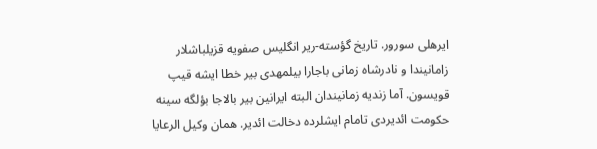ایرهلی سورور. تاریخ گؤسته-ریر انگلیس صفویه قزیلباشلار زامانیندا و نادرشاه زمانی باجارا بیلمهدی بیر خطا ایشه قیپ قویسون. آما زندیه زمانیندان البته ایرانین بیر بالاجا بؤلگه سینه حکومت ائدیردی تامام ایشلرده دخالت ائدیر. همان وکیل الرعایا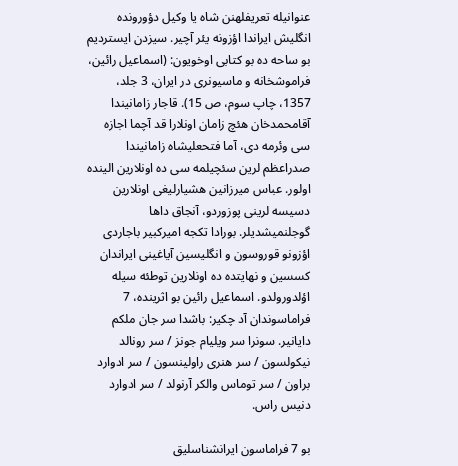عنوانیله تعریفلهنن شاه یا وکیل دؤورونده انگلیش ایراندا اؤزونه یئر آچیر. سیزدن ایستردیم بو ساحه ده بو کتابی اوخویون: (اسماعیل رائین، فراموشخانه و ماسیونری در ایران، 3 جلد، 1357، چاپ سوم، ص 15). قاجار زامانیندا آقامحمدخان هئچ زامان اونلارا قد آچما اجازه سی وئرمه دی، آما فتحعلیشاه زامانیندا صدراعظم لرین سئچیلمه سی ده اونلارین الینده اولور. عباس میرزانین هشیارلیغی اونلارین دسیسه لرینی پوزوردو، آنجاق داها گوجلنمیشدیلر. بورادا تکجه امیرکبیر باجاردی اؤزونو قوروسون و انگلیسین آیاغینی ایراندان کسسین و نهایتده ده اونلارین توطئه سیله اؤلدورولدو. اسماعیل رائین بو اثرینده، 7 فراماسوندان آد چکیر: باشدا سر جان ملکم دایانیر. سونرا سر ویلیام جونز / سر رونالد نیکولسون / سر هنری راولینسون / سر ادوارد براون / سر توماس والکر آرنولد / سر ادوارد دنیس راس.

بو 7 فراماسون ایرانشناسلیق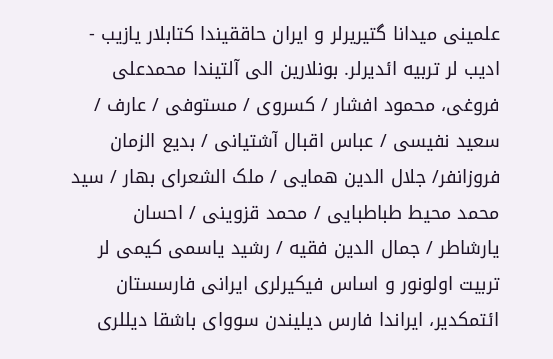علمینی میدانا گتیریرلر و ایران حاققیندا کتابلار یازیب - ادیب لر تربیه ائدیرلر. بونلارین الی آلتیندا محمدعلی فروغی، محمود افشار / کسروی / مستوفی / عارف / سعید نفیسی / عباس اقبال آشتیانی / بدیع الزمان فروزانفر/ جلال الدین همایی / ملک الشعرای بهار / سید محمد محیط طباطبایی / محمد قزوینی / احسان یارشاطر / جمال الدین فقیه / رشید یاسمی کیمی لر تربیت اولونور و اساس فیکیرلری ایرانی فارسستان ائتمکدیر، ایراندا فارس دیلیندن سووای باشقا دیللری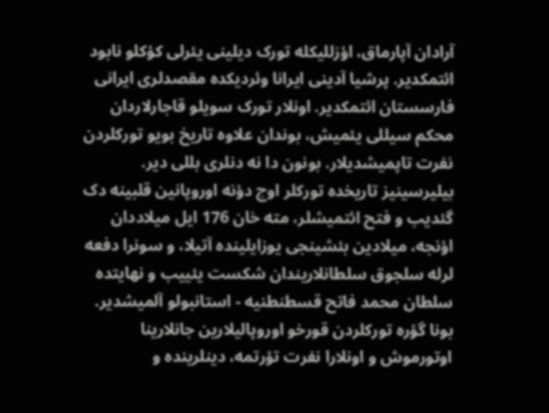آرادان آپارماق، اؤزللیکله تورک دیلینی یئرلی کؤکلو نابود ائتمکدیر. پرشیا آدینی ایرانا وئردیکده مقصدلری ایرانی فارسستان ائتمکدیر. اونلار تورک سویلو قاجارلاردان محکم سیللی یئمیش، بوندان علاوه تاریخ بویو تورکلردن نفرت تاپمیشدیلار. بونون دا نه دنلری بللی دیر. بیلیرسینیز تاریخده تورکلر اوچ دؤنه اوروپانین قلبینه دک گئدیب و فتح ائتمیشلر، مته خان 176 ایل میلاددان اؤنجه، میلادین بئشینجی یوزایلینده آتیلا، و سونرا دفعه لرله سلجوق سلطانلاریندان شکست یئییب و نهایتده سلطان محمد فاتح قسطنطنیه - استانبولو آلمیشدیر. بونا گؤره تورکلردن قورخو اوروپالیلارین جانلارینا اوتورموش و اونلارا نفرت تؤرتمه، دینلرینده و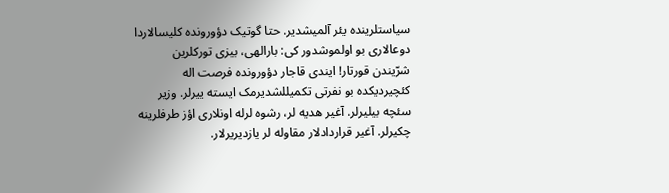سیاستلرینده یئر آلمیشدیر. حتا گوتیک دؤورونده کلیسالاردا دوعالاری بو اولموشدور کی: بارالهی، بیزی تورکلرین شرّیندن قورتار! ایندی قاجار دؤورونده فرصت اله کئچیردیکده بو نفرتی تکمیللشدیرمک ایسته ییرلر. وزیر سئچه بیلیرلر. آغیر هدیه لر، رشوه لرله اونلاری اؤز طرفلرینه چکیرلر. آغیر قراردادلار مقاوله لر یازدیریرلار.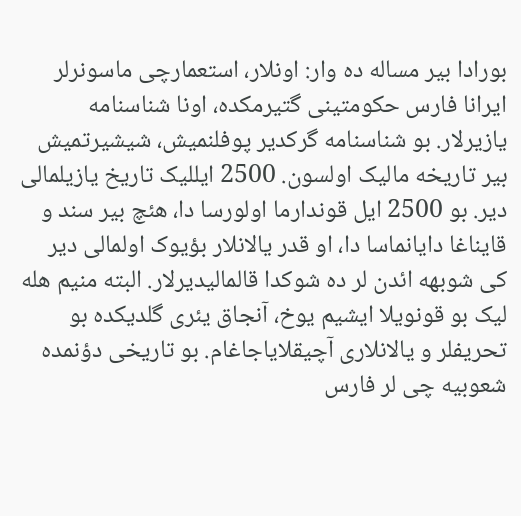بورادا بیر مساله ده وار: اونلار، استعمارچی ماسونرلر ایرانا فارس حکومتینی گتیرمکده، اونا شناسنامه یازیرلار. بو شناسنامه گرکدیر پوفلنمیش، شیشیرتمیش بیر تاریخه مالیک اولسون. 2500 ایللیک تاریخ یازیلمالی دیر. بو 2500 ایل قوندارما اولورسا دا، هئچ بیر سند و قایناغا دایانماسا دا، او قدر یالانلار بؤیوک اولمالی دیر کی شوبهه ائدن لر ده شوکدا قالمالیدیرلار. البته منیم هله لیک بو قونویلا ایشیم یوخ، آنجاق یئری گلدیکده بو تحریفلر و یالانلاری آچیقلایاجاغام. بو تاریخی دؤنمده شعوبیه چی لر فارس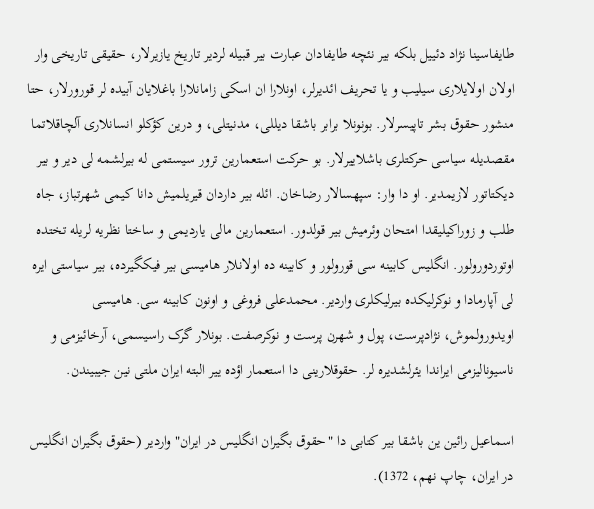طایفاسینا نژاد دئییل بلکه بیر نئچه طایفادان عبارت بیر قبیله لردیر تاریخ یازیرلار، حقیقی تاریخی وار اولان اولایلاری سیلیب و یا تحریف ائدیرلر، اونلارا ان اسکی زامانلارا باغلایان آبیده لر قورورلار، حتا منشور حقوق بشر تاپیسرلار. بونونلا برابر باشقا دیللی، مدنیتلی، و درین کؤکلو انسانلاری آلچاقلاتما مقصدیله سیاسی حرکتلری باشلاییرلار. بو حرکت استعمارین ترور سیستمی له بیرلشمه لی دیر و بیر دیکتاتور لازیمدیر. او دا وار: سپهسالار رضاخان. ائله بیر داردان قیریلمیش دانا کیمی شهرتباز، جاه طلب و زوراکیلیقدا امتحان وئرمیش بیر قولدور. استعمارین مالی یاردیمی و ساختا نظریه لریله تختده اوتوردورولور. انگلیس کابینه سی قورولور و کابینه ده اولانلار هامیسی بیر فیکگیرده، بیر سیاستی ایره لی آپارمادا و نوکرلیکده بیرلیکلری واردیر. محمدعلی فروغی و اونون کابینه سی. هامیسی اویدورولموش، نژادپرست، پول و شهرن پرست و نوکرصفت. بونلار گرک راسیسمی، آرخائیزمی و ناسیونالیزمی ایراندا یئرلشدیره لر. حقوقلارینی دا استعمار اؤده ییر البته ایران ملتی نین جیبیندن.

اسماعیل رائین ین باشقا بیر کتابی دا "حقوق بگیران انگلیس در ایران" واردیر (حقوق بگیران انگلیس در ایران، چاپ نهم، 1372).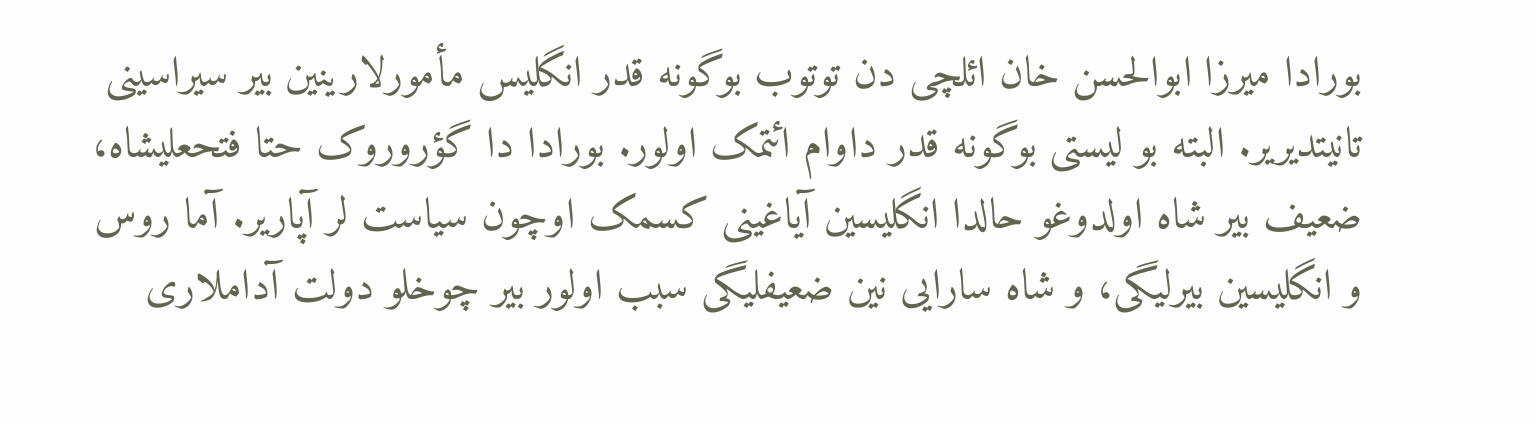بورادا میرزا ابوالحسن خان ائلچی دن توتوب بوگونه قدر انگلیس مأمورلارینین بیر سیراسینی تانیتدیریر. البته بو لیستی بوگونه قدر داوام ائتمک اولور. بورادا دا گؤروروک حتا فتحعلیشاه، ضعیف بیر شاه اولدوغو حالدا انگلیسین آیاغینی کسمک اوچون سیاست لر آپاریر. آما روس و انگلیسین بیرلیگی، و شاه سارایی نین ضعیفلیگی سبب اولور بیر چوخلو دولت آداملاری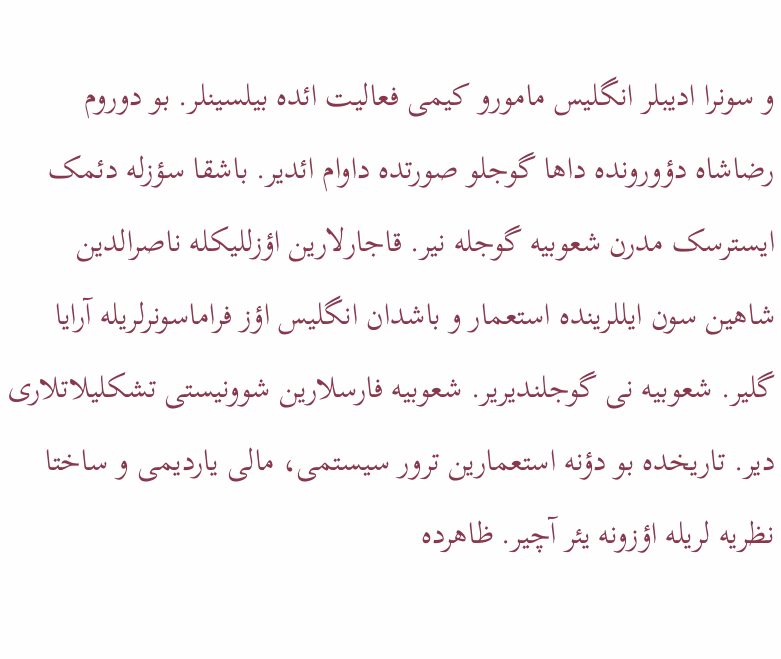و سونرا ادیبلر انگلیس مامورو کیمی فعالیت ائده بیلسینلر. بو دوروم رضاشاه دؤورونده داها گوجلو صورتده داوام ائدیر. باشقا سؤزله دئمک ایسترسک مدرن شعوبیه گوجله نیر. قاجارلارین اؤزللیکله ناصرالدین شاهین سون ایللرینده استعمار و باشدان انگلیس اؤز فراماسونرلریله آرایا گلیر. شعوبیه نی گوجلندیریر. شعوبیه فارسلارین شوونیستی تشکلیلاتلاری دیر. تاریخده بو دؤنه استعمارین ترور سیستمی، مالی یاردیمی و ساختا نظریه لریله اؤزونه یئر آچیر. ظاهرده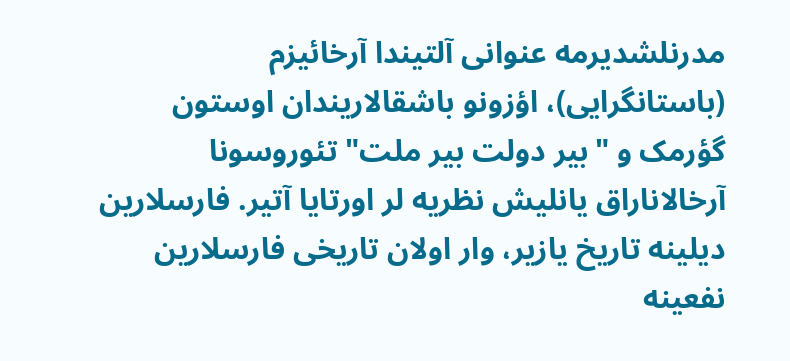مدرنلشدیرمه عنوانی آلتیندا آرخائیزم (باستانگرایی)، اؤزونو باشقالاریندان اوستون گؤرمک و "بیر دولت بیر ملت" تئوروسونا آرخالاناراق یانلیش نظریه لر اورتایا آتیر. فارسلارین دیلینه تاریخ یازیر، وار اولان تاریخی فارسلارین نفعینه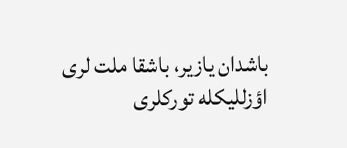باشدان یازیر، باشقا ملت لری اؤزللیکله تورکلری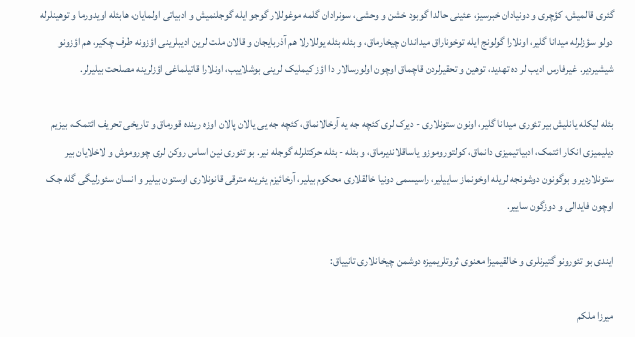گئری قالمیش، کؤچری و دونیادان خبرسیز، عئینی حالدا گوبود خشن و وحشی، سونرادان گلمه موغوللار گوجو ایله گوجلنمیش و ادبیاتی اولمایان، هابئله اویدورما و توهینلرله دولو سؤزلرله میدانا گلیر، اونلارا گولونج ایله توخوناراق میداندان چیخارماق، و بئله بئله یوللارلا هم آذربایجان و قالان ملت لرین ادیبلرینی اؤزونه طرف چکیر، هم اؤزونو شیشیردیر. غیرفارس ادیب لر ده تهدید، توهین و تحقیرلردن قاچماق اوچون اولورسالار دا اؤز کیملیک لرینی بوشلاییب، اونلارا قاتیلماغی اؤزلرینه مصلحت بیلیرلر.

بئله لیکله یانلیش بیر تئوری میدانا گلیر، اونون ستونلاری - دیرک لری کئچه جه یه آرخالانماق، کئچه جه یی یالان پالان اوزه رینده قورماق و تاریخی تحریف ائتمک، بیزیم دیلیمیزی انکار ائتمک، ادبیاتیمیزی دانماق، کولتوروموزو یاساقلاندیرماق، و بئله - بئله حرکتلرله گوجله نیر. بو تئوری نین اساس روکن لری چوروموش و لاخلایان بیر ستونلاردیر و بوگونون دوشونجه لریله اوخونماز ساییلیر، راسیسمی دونیا خالقلاری محکوم بیلیر، آرخائیزم یئرینه مترقی قانونلاری اوستون بیلیر و انسان سئورلیگی گله جک اوچون فایدالی و دوزگون ساییر.

ایندی بو تئورونو گتیرنلری و خالقیمیزا معنوی ثروتلریمیزه دوشمن چیخانلاری تانییاق:

میرزا ملکم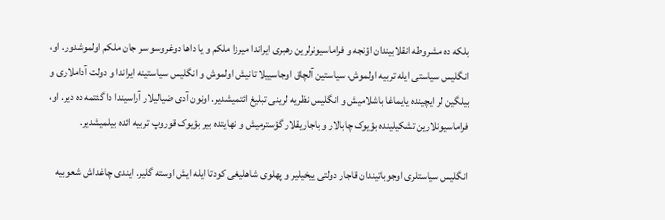بلکه ده مشروطه انقلابیندان اؤنجه و فراماسیونرلرین رهبری ایراندا میرزا ملکم و یا داها دوغروسو سر جان ملکم اولموشدور. او، انگلیس سیاستی ایله تربیه اولموش، سیاستین آلچاق اوجاسییلا تانیش اولموش و انگلیس سیاستینه ایراندا و دولت آداملاری و بیلگین لر ایچینده یایماغا باشلامیش و انگلیس نظریه لرینی تبلیغ ائتمیشدیر. اونون آدی ضیالیلار آراسیندا دا گئتمه ده دیر. او، فراماسیونلارین تشکیلینده بؤیوک چابالار و باجاریقلار گؤسترمیش و نهایتده بیر بؤیوک قوروپ تربیه ائده بیلمیشدیر.

انگلیس سیاستلری اوجوباتیندان قاجار دولتی ییخیلیر و پهلوی شاهلیغی کودتا ایله ایش اوسته گلیر. ایندی چاغداش شعوبیه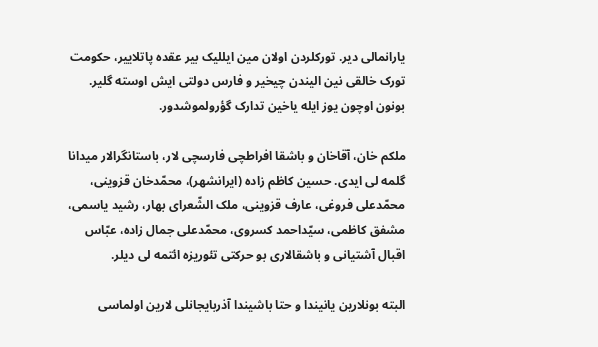یارانمالی دیر. تورکلردن اولان مین ایللیک بیر عقده پاتلاییر، حکومت تورک خالقی نین الیندن چیخیر و فارس دولتی ایش اوسته گلیر. بونون اوچون یوز ایله یاخین تدارک گؤرولموشدور.

ملکم خان، آقاخان و باشقا افراطچی فارسچی لار، باستانگرالار میدانا گلمه لی ایدی. حسین کاظم زاده (ایرانشهر)، محمّدخان قزوینی، محمّدعلی فروغی، عارف قزوینی، ملک الشّعرای بهار، رشید یاسمی، مشفق کاظمی، سیّداحمد کسروی، محمّدعلی جمال زاده، عبّاس اقبال آشتیانی و باشقالاری بو حرکتی تئوریزه ائتمه لی دیلر.

البته بونلارین یانیندا و حتا باشیندا آذربایجانلی لارین اولماسی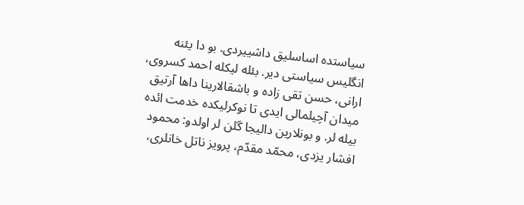سیاستده اساسلیق داشییردی. بو دا یئنه انگلیس سیاستی دیر. بئله لیکله احمد کسروی، ارانی، حسن تقی زاده و باشقالارینا داها آرتیق میدان آچیلمالی ایدی تا نوکرلیکده خدمت ائده بیله لر. و بونلارین دالیجا گلن لر اولدو: محمود افشار یزدی، محمّد مقدّم، پرویز ناتل خانلری،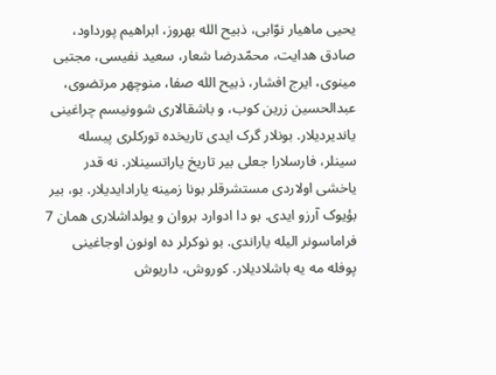یحیی ماهیار نوّابی، ذبیح الله بهروز، ابراهیم پورداود، صادق هدایت، محمّدرضا شعار، سعید نفیسی، مجتبی مینوی، ایرج افشار، ذبیح الله صفا، منوچهر مرتضوی، عبدالحسین زرین کوب، و باشقالاری شوونیسم چراغینی یاندیردیلار. بونلار گرک ایدی تاریخده تورکلری پیسله سینلر، فارسلارا جعلی بیر تاریخ یاراتسینلار. نه قدر یاخشی اولاردی مستشرقلر بونا زمینه یارادایدیلار. بو، بیر بؤیوک آرزو ایدی. بو دا ادوارد بروان و یولداشلاری همان 7 فراماسونر الیله یاراندی. بو نوکرلر ده اونون اوجاغینی پوفله مه یه باشلادیلار. کوروش، داریوش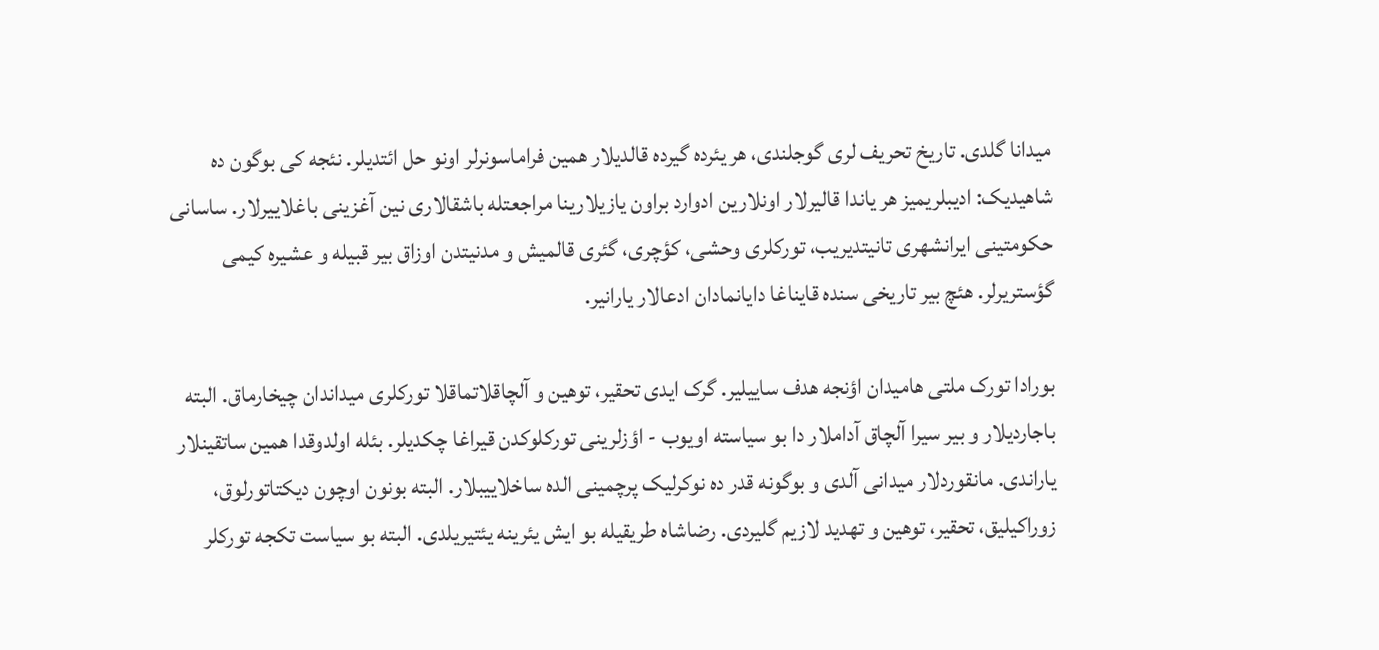میدانا گلدی. تاریخ تحریف لری گوجلندی، هر یئرده گیرده قالدیلار همین فراماسونرلر اونو حل ائتدیلر. نئجه کی بوگون ده شاهیدیک: ادیبلریمیز هر یاندا قالیرلار اونلارین ادوارد براون یازیلارینا مراجعتله باشقالاری نین آغزینی باغلاییرلار. ساسانی حکومتینی ایرانشهری تانیتدیریب، تورکلری وحشی، کؤچری، گئری قالمیش و مدنیتدن اوزاق بیر قبیله و عشیره کیمی گؤستریرلر. هئچ بیر تاریخی سنده قایناغا دایانمادان ادعالار یارانیر.

بورادا تورک ملتی هامیدان اؤنجه هدف ساییلیر. گرک ایدی تحقیر، توهین و آلچاقلاتماقلا تورکلری میداندان چیخارماق. البته باجاردیلار و بیر سیرا آلچاق آداملار دا بو سیاسته اویوب - اؤزلرینی تورکلوکدن قیراغا چکدیلر. بئله اولدوقدا همین ساتقینلار یاراندی. مانقوردلار میدانی آلدی و بوگونه قدر ده نوکرلیک پرچمینی الده ساخلاییبلار. البته بونون اوچون دیکتاتورلوق، زوراکیلیق، تحقیر، توهین و تهدید لازیم گلیردی. رضاشاه طریقیله بو ایش یئرینه یئتیریلدی. البته بو سیاست تکجه تورکلر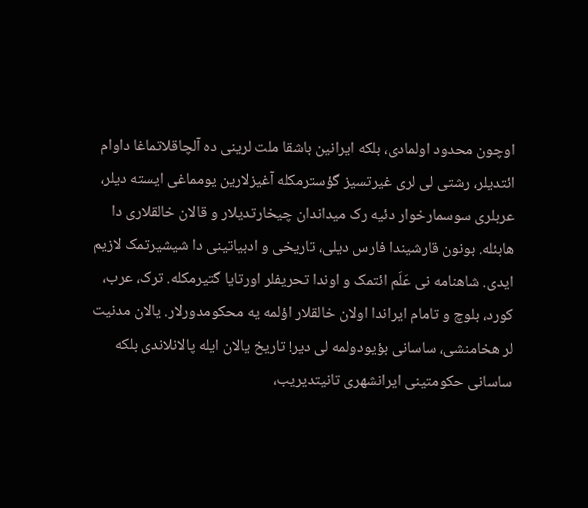اوچون محدود اولمادی، بلکه ایرانین باشقا ملت لرینی ده آلچاقلاتماغا داوام ائتدیلر، رشتی لی لری غیرتسیز گؤسترمکله آغیزلارین یومماغی ایسته دیلر، عربلری سوسمارخوار دئیه رک میداندان چیخارتدیلار و قالان خالقلاری دا هابئله. بونون قارشیندا فارس دیلی، تاریخی و ادبیاتینی دا شیشیرتمک لازیم ایدی. شاهنامه نی عَلَم ائتمک و اوندا تحریفلر اورتایا گتیرمکله. ترک، عرب، کورد، بلوچ و تامام ایراندا اولان خالقلار اؤلمه یه محکومدورلار. یالان مدنیت لر هخامنشی، ساسانی بؤیودولمه لی دیر! تاریخ یالان ایله پالانلاندی بلکه ساسانی حکومتینی ایرانشهری تانیتدیریب،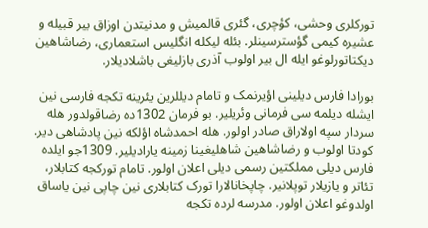تورکلری وحشی، کؤچری، گئری قالمیش و مدنیتدن اوزاق بیر قبیله و عشیره کیمی گؤسترسینلر. بئله لیکله انگلیس استعماری، رضاشاهین دیکتاتورلوغو ایله ال بیر اولوب آذری بازلیغی باشلادیلار.

بورادا فارس دیلینی اؤیرنمک و تامام دیللرین یئرینه تکجه فارسی نین ایشله دیلمه سی فرمانی وئریلیر. بو فرمان 1302ده رضاقولدور هله سردار سپه اولاراق صادر اولور. هله احمدشاه اؤلکه نین پادشاهی دیر. کودتا اولوب و رضاشاهین شاهلیغینا زمینه یارادیلیر. 1309جو ایلده فارس دیلی مملکتین رسمی دیلی اعلان اولور. تامام تورکجه کتابلار، تئاتر و یازیلار توپلانیر. چاپخانالارا تورک کتابلاری نین چاپی نین یاساق اولدوغو اعلان اولور. مدرسه لرده تکجه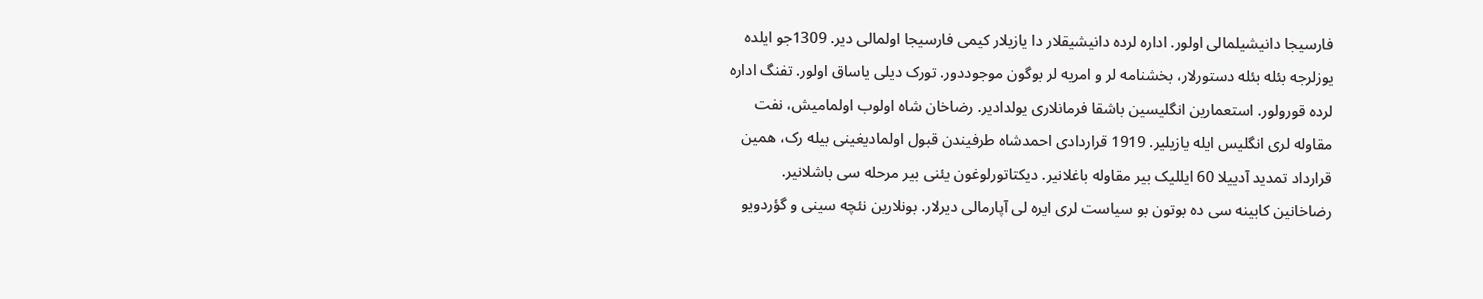فارسیجا دانیشیلمالی اولور. اداره لرده دانیشیقلار دا یازیلار کیمی فارسیجا اولمالی دیر. 1309جو ایلده یوزلرجه بئله بئله دستورلار، بخشنامه لر و امریه لر بوگون موجوددور. تورک دیلی یاساق اولور. تفنگ اداره لرده قورولور. استعمارین انگلیسین باشقا فرمانلاری یولدادیر. رضاخان شاه اولوب اولمامیش، نفت مقاوله لری انگلیس ایله یازیلیر. 1919 قراردادی احمدشاه طرفیندن قبول اولمادیغینی بیله رک، همین قرارداد تمدید آدییلا 60 ایللیک بیر مقاوله باغلانیر. دیکتاتورلوغون یئنی بیر مرحله سی باشلانیر. رضاخانین کابینه سی ده بوتون بو سیاست لری ایره لی آپارمالی دیرلار. بونلارین نئچه سینی و گؤردویو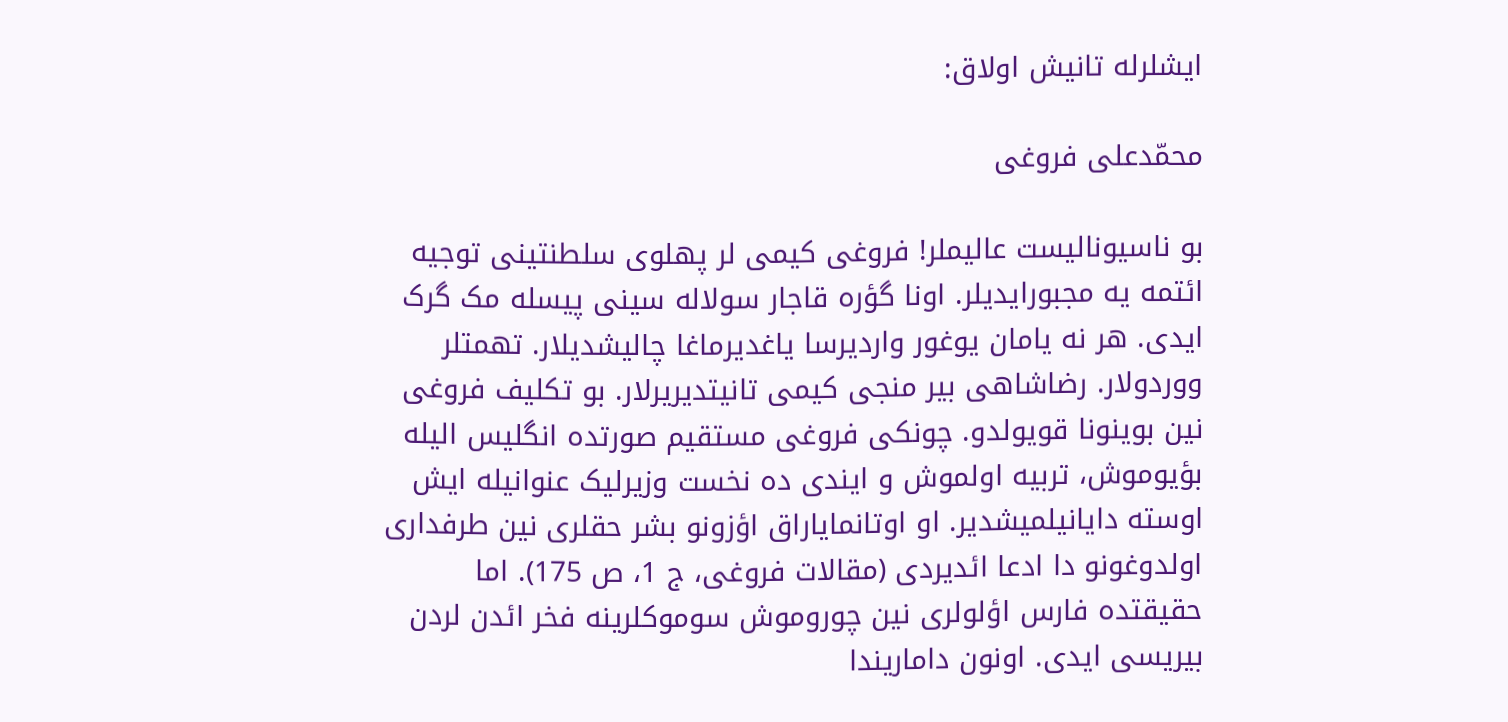ایشلرله تانیش اولاق:

محمّدعلی فروغی

بو ناسیونالیست عالیملر! فروغی کیمی لر پهلوی سلطنتینی توجیه ائتمه یه مجبورایدیلر. اونا گؤره قاجار سولاله سینی پیسله مک گرک ایدی. هر نه یامان یوغور واردیرسا یاغدیرماغا چالیشدیلار. تهمتلر ووردولار. رضاشاهی بیر منجی کیمی تانیتدیریرلار. بو تکلیف فروغی نین بوینونا قویولدو. چونکی فروغی مستقیم صورتده انگلیس الیله بؤیوموش، تربیه اولموش و ایندی ده نخست وزیرلیک عنوانیله ایش اوسته دایانیلمیشدیر. او اوتانمایاراق اؤزونو بشر حقلری نین طرفداری اولدوغونو دا ادعا ائدیردی (مقالات فروغی، ج 1، ص 175). اما حقیقتده فارس اؤلولری نین چوروموش سوموکلرینه فخر ائدن لردن بیریسی ایدی. اونون داماریندا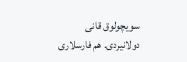سویچولوق قانی دولانیردی. هم فارسلاری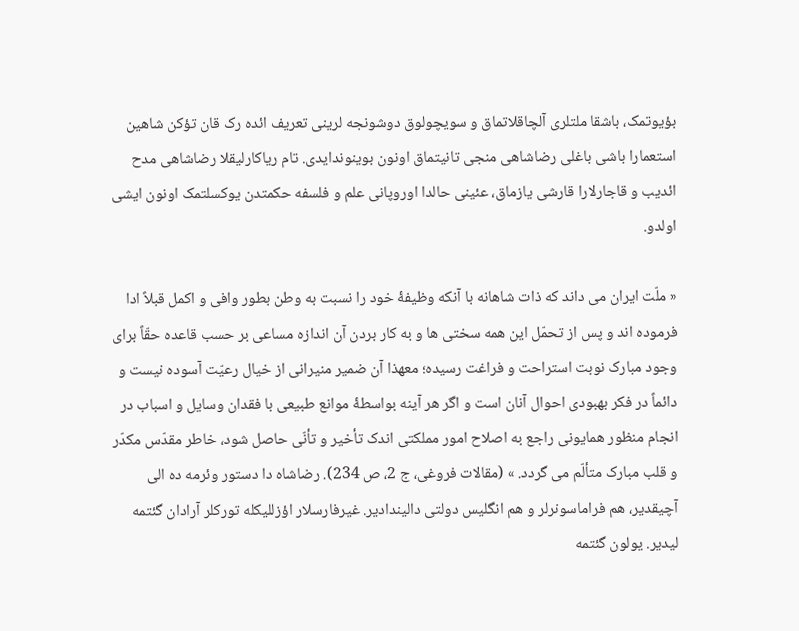بؤیوتمک، باشقا ملتلری آلچاقلاتماق و سویچولوق دوشونجه لرینی تعریف ائده رک قان تؤکن شاهین استعمارا باشی باغلی رضاشاهی منجی تانیتماق اونون بوینوندایدی. تام ریاکارلیقلا رضاشاهی مدح ائدیب و قاجارلارا قارشی یازماق، عئینی حالدا اوروپانی علم و فلسفه حکمتدن یوکسلتمک اونون ایشی اولدو.

« ملّت ایران می داند که ذات شاهانه با آنکه وظیفۀ خود را نسبت به وطن بطور وافی و اکمل قبلاً ادا فرموده اند و پس از تحمّل این همه سختی ها و به کار بردن آن اندازه مساعی بر حسب قاعده حقّاً برای وجود مبارک نوبت استراحت و فراغت رسیده؛ معهذا آن ضمیر منیرانی از خیال رعیّت آسوده نیست و دائماً در فکر بهبودی احوال آنان است و اگر هر آینه بواسطۀ موانع طبیعی با فقدان وسایل و اسباب در انجام منظور همایونی راجع به اصلاح امور مملکتی اندک تأخیر و تأنّی حاصل شود، خاطر مقدّس مکدّر و قلب مبارک متألّم می گردد. » (مقالات فروغی، ج 2، ص 234). رضاشاه دا دستور وئرمه ده الی آچیقدیر، هم فراماسونرلر و هم انگلیس دولتی دالیندادیر. غیرفارسلار اؤزللیکله تورکلر آرادان گئتمه لیدیر. یولون گئتمه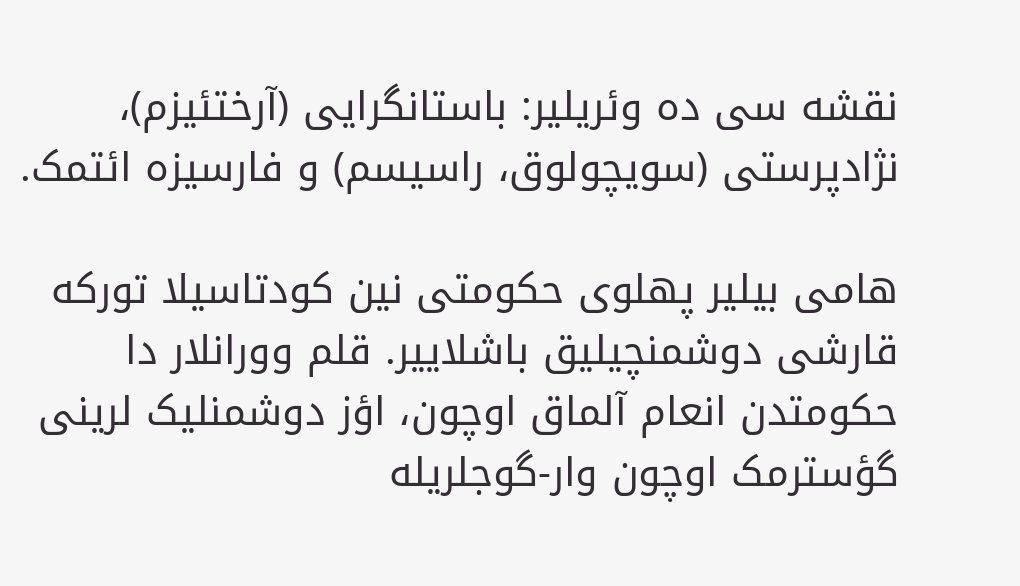نقشه سی ده وئریلیر: باستانگرایی (آرختئیزم)، نژادپرستی (سویچولوق، راسیسم) و فارسیزه ائتمک.

هامی بیلیر پهلوی حکومتی نین کودتاسیلا تورکه قارشی دوشمنچیلیق باشلاییر. قلم وورانلار دا حکومتدن انعام آلماق اوچون، اؤز دوشمنلیک لرینی گؤسترمک اوچون وار-گوجلریله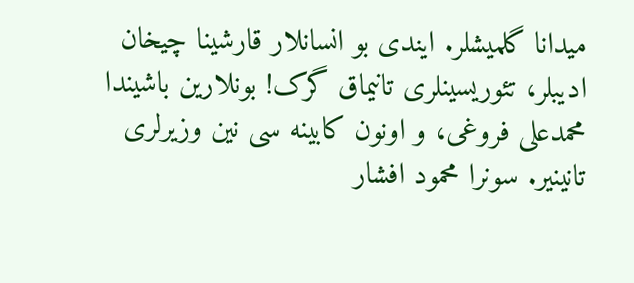میدانا گلمیشلر. ایندی بو انسانلار قارشینا چیخان ادیبلر، تئوریسینلری تانیماق گرک! بونلارین باشیندا محمدعلی فروغی، و اونون کابینه سی نین وزیرلری تانینیر. سونرا محمود افشار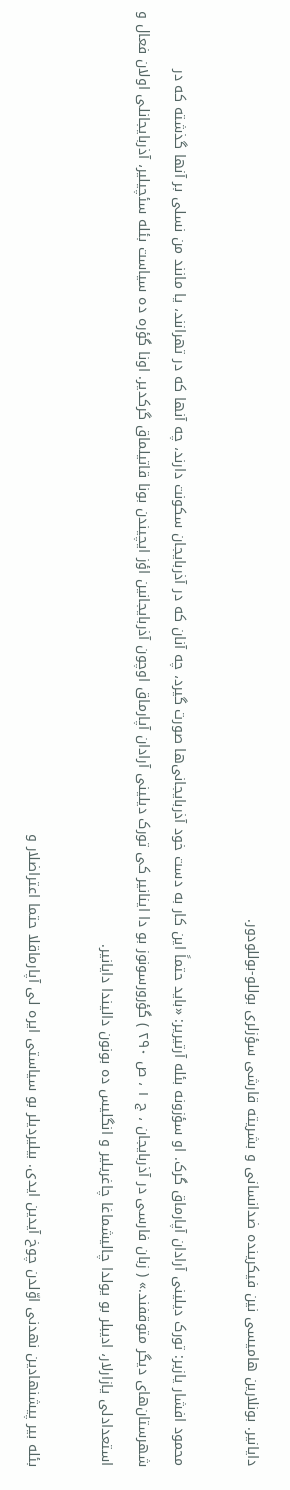دایانیر. بونلارین هامیسی نین فیکرینده ضدانسانی و بشریته قارشی سؤزلری بوللو-بوللودور.

محمود افشار یازیر: تورک دیلینی آرادان آپارماق گرک. او سؤزونه بئله آرتیریر: «باید حتماً این کار به دست خود آذربایجانی‌ها صورت گیرد، چه آنان که در آذربایجان سکونت دارند، چه آنها که در تهرانند، یا مانند من نسلی بر آنها گذشته که در شهرستان‌های دیگر متوقفند.» ( زبان فارسی در آذربایجان ، ج ۱ ، ص ۲۹۰ ) گؤرورسونوز بو دا اینانیر کی تورک دیلینی آرادان آپارماق اوچون آذربایجانین اؤز ایچیندن بونا قاتیلماق گرکدیر. اونا گؤره ده سیاست بئله سئچیلیر، آذربایجانلی اولان فعال و استعدادلی یازارلار، ادیبلر بو یولدا چالیشماغا چاغریلیر و انگلیس ده بونون دالیندا دایانیر.

بئله بیر پیشنهادین نهدنی اوّلدن چوخ آیدین ایدی. بیلیردیلر بو سیاستی ایره لی آپارماقلا حتما اعتراضلار و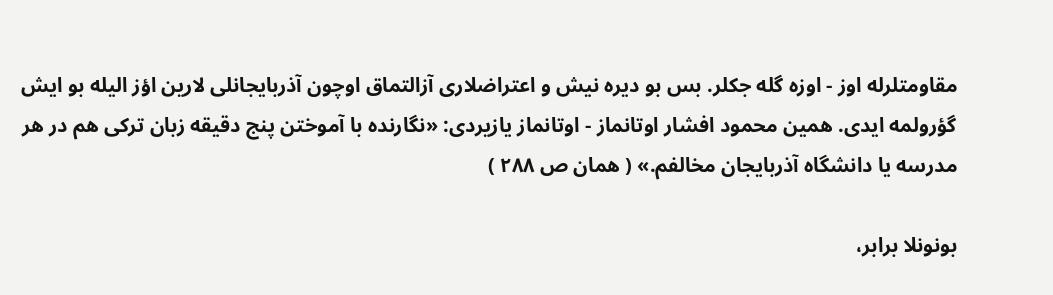مقاومتلرله اوز - اوزه گله جکلر. بس بو دیره نیش و اعتراضلاری آزالتماق اوچون آذربایجانلی لارین اؤز الیله بو ایش گؤرولمه ایدی. همین محمود افشار اوتانماز - اوتانماز یازیردی: «نگارنده با آموختن پنج دقیقه زبان ترکی هم در هر مدرسه یا دانشگاه آذربایجان مخالفم.» ( همان ص ۲۸۸ )

بونونلا برابر،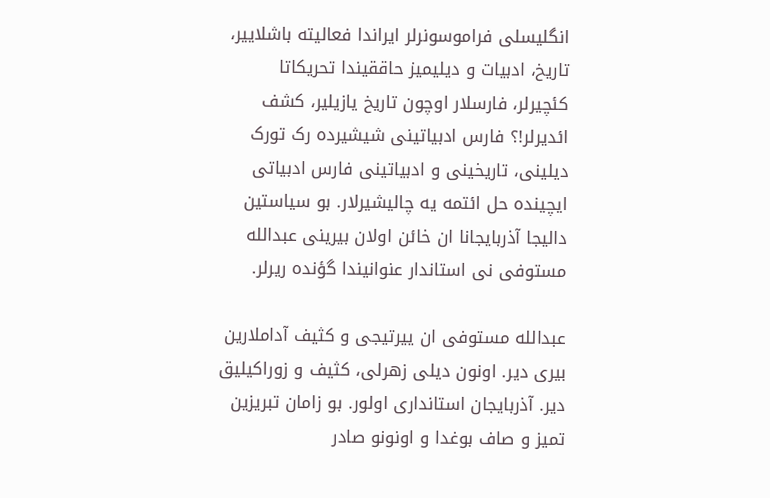انگلیسلی فراموسونرلر ایراندا فعالیته باشلاییر، تاریخ، ادبیات و دیلیمیز حاققیندا تحریکاتا کئچیرلر، فارسلار اوچون تاریخ یازیلیر، کشف ائدیرلر!؟ فارس ادبیاتینی شیشیرده رک تورک دیلینی، تاریخینی و ادبیاتینی فارس ادبیاتی ایچینده حل ائتمه یه چالیشیرلار. بو سیاستین دالیجا آذربایجانا ان خائن اولان بیرینی عبدالله مستوفی نی استاندار عنوانیندا گؤنده ریرلر.

عبدالله مستوفی ان ییرتیجی و کثیف آداملارین بیری دیر. اونون دیلی زهرلی، کثیف و زوراکیلیق دیر. آذربایجان استانداری اولور. بو زامان تبریزین تمیز و صاف بوغدا و اونونو صادر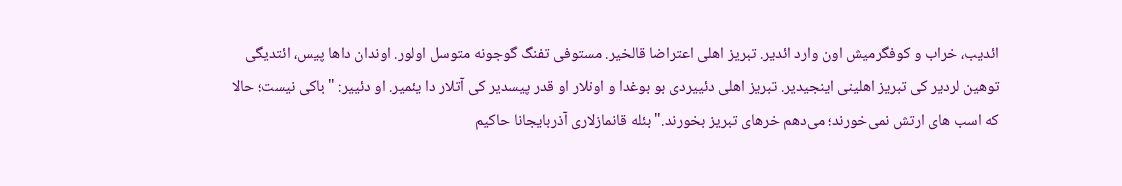ائدیب، خراب و کوفگرمیش اون وارد ائدیر. تبریز اهلی اعتراضا قالخیر. مستوفی تفنگ گوجونه متوسل اولور. اوندان داها پیس، ائتدیگی توهین لردیر کی تبریز اهلینی اینجیدیر. تبریز اهلی دئییردی بو بوغدا و اونلار او قدر پیسدیر کی آتلار دا یئمیر. او دئییر: "باکی نیست؛ حالا که اسب های ارتش نمی‌خورند؛ می‌دهم خرهای تبریز بخورند." بئله قانمازلاری آذربایجانا حاکیم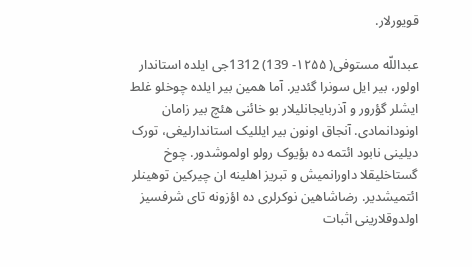قویورلار.

عبداللّه مستوفی( ۱۲۵۵- 139) 1312جی ایلده استاندار اولور، بیر ایل سونرا گئدیر. آما همین بیر ایلده چوخلو غلط ایشلر گؤرور و آذربایجانلیلار بو خائنی هئچ بیر زامان اونودانمادی. آنجاق اونون بیر ایللیک استاندارلیغی، تورک دیلینی نابود ائتمه ده بؤیوک رولو اولموشدور. چوخ گستاخلیقلا داورانمیش و تبریز اهلینه ان چیرکین توهینلر ائتمیشدیر. رضاشاهین نوکرلری ده اؤزونه تای شرفسیز اولدوقلارینی اثبات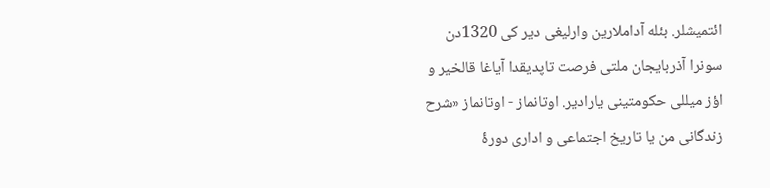ائتمیشلر. بئله آداملارین وارلیغی دیر کی 1320دن سونرا آذربایجان ملتی فرصت تاپدیقدا آیاغا قالخیر و اؤز میللی حکومتینی یارادیر. اوتانماز - اوتانماز «شرح زندگانی من یا تاریخ اجتماعی و اداری دورۀ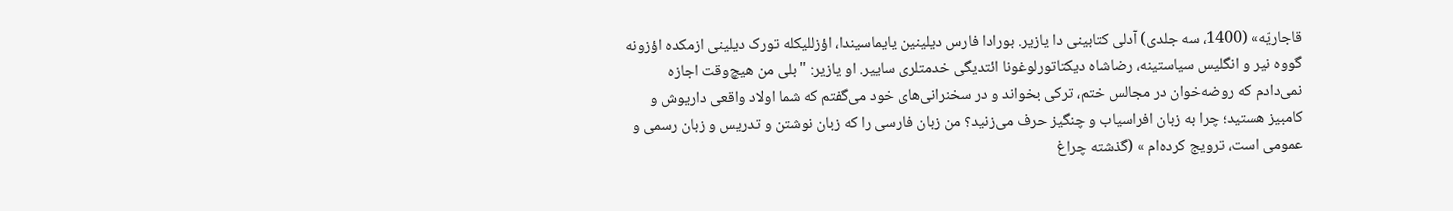قاجاریّه» (1400، سه جلدی) آدلی کتابینی دا یازیر. بورادا فارس دیلینین یایماسیندا، اؤزللیکله تورک دیلینی ازمکده اؤزونه گووه نیر و انگلیس سیاستینه، رضاشاه دیکتاتورلوغونا ائتدیگی خدمتلری ساییر. او یازیر: "بلی من هیچ‌وقت اجازه نمی‌دادم که روضه‌خوان در مجالس ختم، ترکی بخواند و در سخنرانی‌های خود می‌گفتم که شما اولاد واقعی داریوش و کامبیز هستید؛ چرا به زبان افراسیاب و چنگیز حرف می‌زنید؟ من زبان فارسی را که زبان نوشتن و تدریس و زبان رسمی و عمومی است، ترویج کرده‌ام » (گذشته چراغ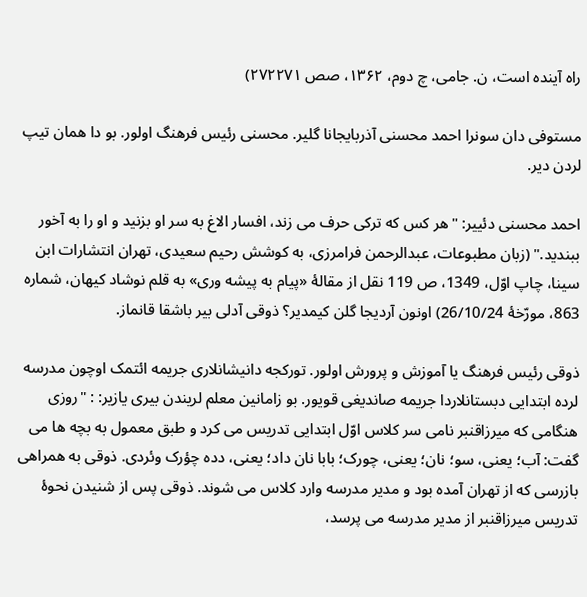راه آینده است، ن. جامی، چ دوم، ۱۳۶۲، صص ۲۷۲۲۷۱)

مستوفی دان سونرا احمد محسنی آذربایجانا گلیر. محسنی رئیس فرهنگ اولور. بو دا همان تیپ لردن دیر.

احمد محسنی دئییر: "هر کس که ترکی حرف می زند، افسار الاغ به سر او بزنید و او را به آخور ببندید." (زبان مطبوعات، عبدالرحمن فرامرزی، به کوشش رحیم سعیدی، تهران انتشارات ابن سینا، چاپ اوّل، 1349، ص 119 نقل از مقالۀ «پیام به پیشه وری» به قلم نوشاد کیهان، شماره 863، مورّخۀ 26/10/24) اونون آردیجا گلن کیمدیر؟ ذوقی آدلی بیر باشقا قانماز.

ذوقی رئیس فرهنگ یا آموزش و پرورش اولور. تورکجه دانیشانلاری جریمه ائتمک اوچون مدرسه لرده ابتدایی دبستانلاردا جریمه صاندیغی قویور. بو زامانین معلم لریندن بیری یازیر: : "روزی هنگامی که میرزاقنبر نامی سر کلاس اوّل ابتدایی تدریس می کرد و طبق معمول به بچه ها می گفت: آب؛ یعنی، سو؛ نان؛ یعنی، چورک؛ بابا نان داد؛ یعنی، دده چؤرک وئردی. ذوقی به همراهی بازرسی که از تهران آمده بود و مدیر مدرسه وارد کلاس می شوند. ذوقی پس از شنیدن نحوۀ تدریس میرزاقنبر از مدیر مدرسه می پرسد،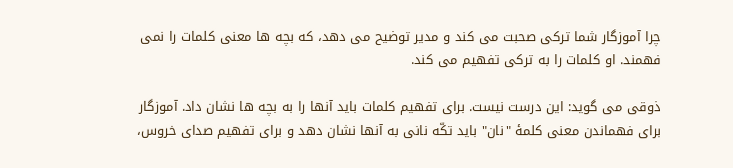چرا آموزگار شما ترکی صحبت می کند و مدیر توضیح می دهد، که بچه ها معنی کلمات را نمی فهمند. او کلمات را به ترکی تفهیم می کند.

ذوقی می گوید: این درست نیست. برای تفهیم کلمات باید آنها را به بچه ها نشان داد. آموزگار برای فهماندن معنی کلمۀ "نان" باید تکّه نانی به آنها نشان دهد و برای تفهیم صدای خروس،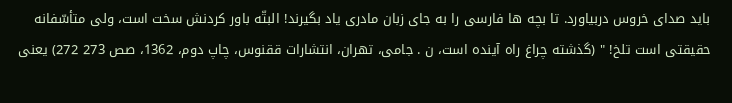باید صدای خروس دربیاورد. تا بچه ها فارسی را به جای زبان مادری یاد بگیرند! البتّه باور کردنش سخت است، ولی متأسّفانه حقیقتی است تلخ! " (گذشته چراغ راه آینده است، ن . جامی، تهران، انتشارات ققنوس، چاپ دوم، 1362، صص 273 272) یعنی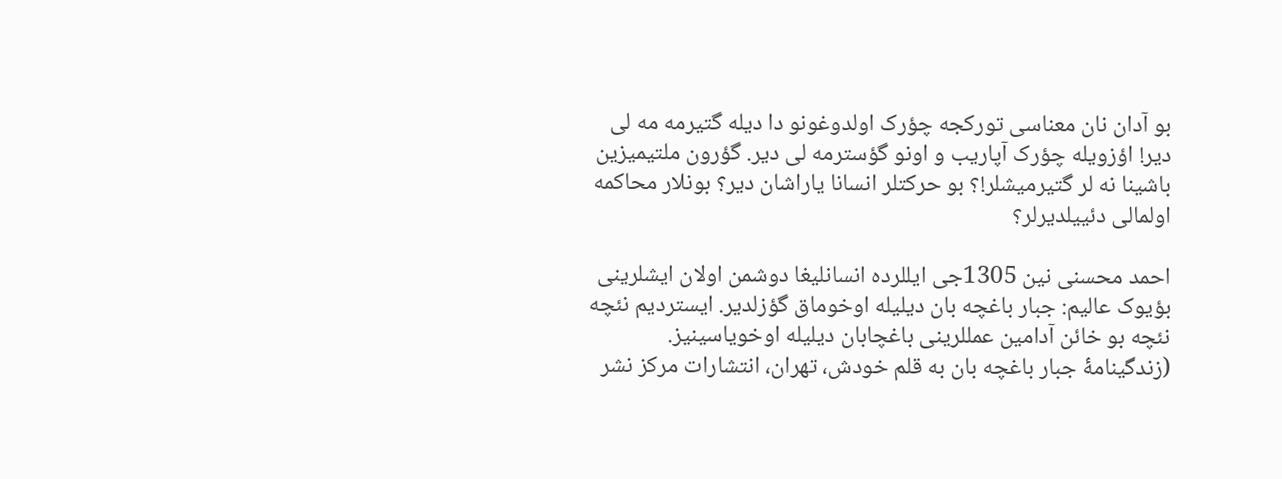بو آدان نان معناسی تورکجه چؤرک اولدوغونو دا دیله گتیرمه مه لی دیر! اؤزویله چؤرک آپاریب و اونو گؤسترمه لی دیر. گؤرون ملتیمیزین باشینا نه لر گتیرمیشلر!؟ بو حرکتلر انسانا یاراشان دیر؟ بونلار محاکمه اولمالی دئییلدیرلر؟

احمد محسنی نین 1305جی ایللرده انسانلیغا دوشمن اولان ایشلرینی بؤیوک عالیم: جبار باغچه بان دیلیله اوخوماق گؤزلدیر. ایستردیم نئچه نئچه بو خائن آدامین عمللرینی باغچابان دیلیله اوخویاسینیز. (زندگینامۀ جبار باغچه بان به قلم خودش، تهران، انتشارات مرکز نشر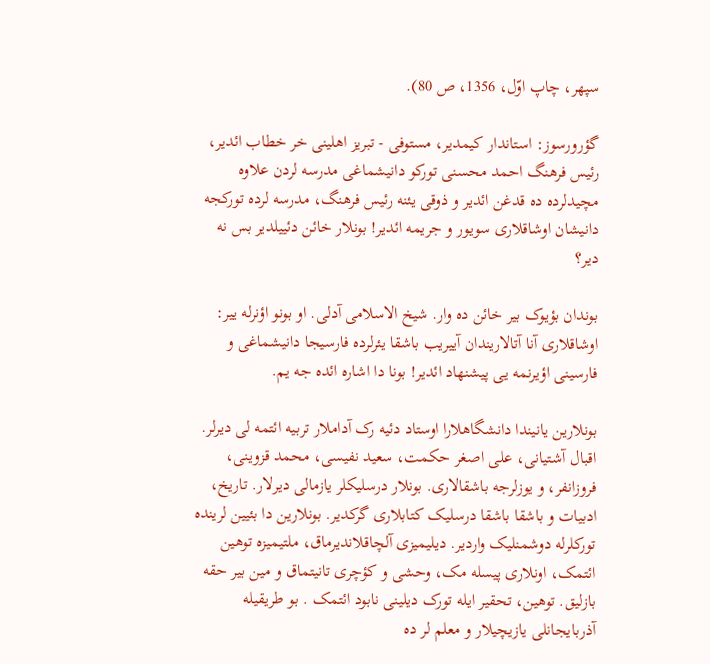سپهر، چاپ اوّل، 1356، ص 80).

گؤرورسوز: استاندار کیمدیر، مستوفی - تبریز اهلینی خر خطاب ائدیر، رئیس فرهنگ احمد محسنی تورکو دانیشماغی مدرسه لردن علاوه مچیدلرده ده قدغن ائدیر و ذوقی یئنه رئیس فرهنگ، مدرسه لرده تورکجه دانیشان اوشاقلاری سویور و جریمه ائدیر! بونلار خائن دئییلدیر بس نه دیر؟

بوندان بؤیوک بیر خائن ده وار. شیخ الاسلامی آدلی. او بونو اؤنرله ییر: اوشاقلاری آنا آتالاریندان آییریب باشقا یئرلرده فارسیجا دانیشماغی و فارسینی اؤیرنمه یی پیشنهاد ائدیر! بونا دا اشاره ائده جه یم.

بونلارین یانیندا دانشگاهلارا اوستاد دئیه رک آداملار تربیه ائتمه لی دیرلر. اقبال آشتیانی، علی اصغر حکمت، سعید نفیسی، محمد قزوینی، فروزانفر، و یوزلرجه باشقالاری. بونلار درسلیکلر یازمالی دیرلار. تاریخ، ادبیات و باشقا باشقا درسلیک کتابلاری گرکدیر. بونلارین دا بئیین لرینده تورکلرله دوشمنلیک واردیر. دیلیمیزی آلچاقلاندیرماق، ملتیمیزه توهین ائتمک، اونلاری پیسله مک، وحشی و کؤچری تانیتماق و مین بیر حقه بازلیق. توهین، تحقیر ایله تورک دیلینی نابود ائتمک . بو طریقیله آذربایجانلی یازیچیلار و معلم لر ده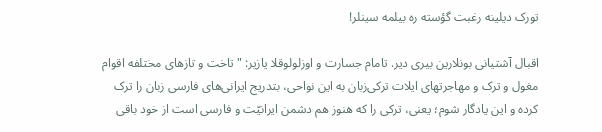تورک دیلینه رغبت گؤسته ره بیلمه سینلر!

اقبال آشتیانی بونلارین بیری دیر. تامام جسارت و اوزلولوقلا یازیر: "تاخت و تازهای مختلفه اقوام مغول و ترک و مهاجرتهای ایلات ترکی‌زبان به این نواحی، بتدریج ایرانی‌های فارسی زبان را ترک کرده و این یادگار شوم؛ یعنی، ترکی را که هنوز هم دشمن ایرانیّت و فارسی است از خود باقی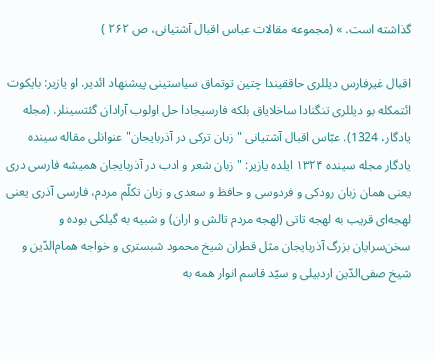گذاشته است. » (مجموعه مقالات عباس اقبال آشتیانی، ص ۲۶۲ )

اقبال غیرفارس دیللری حاققیندا چتین توتماق سیاستینی پیشنهاد ائدیر. او یازیر: بایکوت ائتمکله بو دیللری تنگنادا ساخلایاق بلکه فارسیجادا حل اولوب آرادان گئتسینلر. (مجله یادگار، 1324). عبّاس اقبال آشتیانی "زبان ترکی در آذربایجان" عنوانلی مقاله سینده یادگار مجله سینده ۱۳۲۴ ایلده یازیر: "زبان شعر و ادب در آذربایجان همیشه فارسی دری یعنی همان زبان رودکی و فردوسی و حافظ و سعدی و زبان تکلّم مردم، فارسی آذری یعنی لهجه‌ای قریب به لهجه تاتی (لهجه مردم تالش و اران) و شبیه به گیلکی بوده و سخن‌سرایان بزرگ آذربایجان مثل قطران شیخ محمود شبستری و خواجه همام‌الدّین و شیخ صفی‌الدّین اردبیلی و سیّد قاسم انوار همه به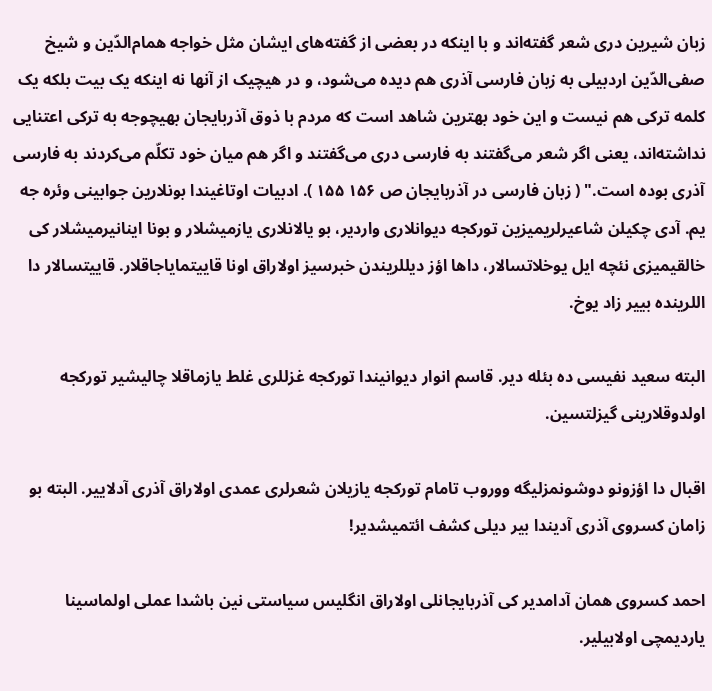زبان شیرین دری شعر گفته‌اند و با اینکه در بعضی از گفته‌های ایشان مثل خواجه همام‌الدّین و شیخ صفی‌الدّین اردبیلی به زبان فارسی آذری هم دیده می‌شود، و در هیچیک از آنها نه اینکه یک بیت بلکه یک کلمه ترکی هم نیست و این خود بهترین شاهد است که مردم با ذوق آذربایجان بهیچوجه به ترکی اعتنایی نداشته‌اند، یعنی اگر شعر می‌گفتند به فارسی دری می‌گفتند و اگر هم میان خود تکلّم می‌کردند به فارسی آذری بوده است." ( زبان فارسی در آذربایجان ص ۱۵۶ ۱۵۵ ). ادبیات اوتاغیندا بونلارین جوابینی وئره جه یم. آدی چکیلن شاعیرلریمیزین تورکجه دیوانلاری واردیر، بو یالانلاری یازمیشلار و بونا اینانیرمیشلار کی خالقیمیزی نئچه ایل یوخلاتسالار، داها اؤز دیللریندن خبرسیز اولاراق اونا قاییتمایاجاقلار. قاییتسالار دا اللرینده بییر زاد یوخ.

البته سعید نفیسی ده بئله دیر. قاسم انوار دیوانیندا تورکجه غزللری غلط یازماقلا چالیشیر تورکجه اولدوقلارینی گیزلتسین.

اقبال دا اؤزونو دوشونمزلیگه ووروب تامام تورکجه یازیلان شعرلری عمدی اولاراق آذری آدلاییر. البته بو زامان کسروی آذری آدیندا بیر دیلی کشف ائتمیشدیر!

احمد کسروی همان آدامدیر کی آذربایجانلی اولاراق انگلیس سیاستی نین باشدا عملی اولماسینا یاردیمچی اولابیلیر.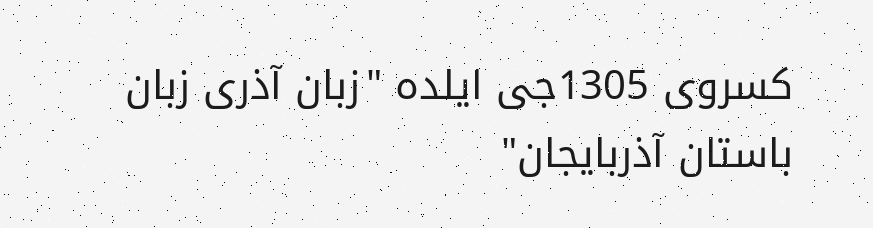کسروی 1305جی ایلده "زبان آذری زبان باستان آذربایجان"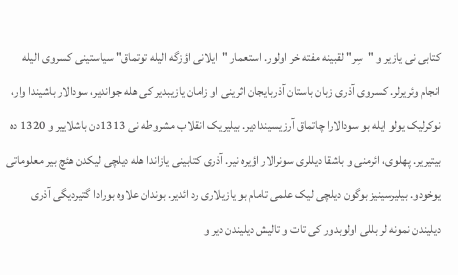کتابی نی یازیر و "سِر" لقبینه مفته خر اولور. استعمار "ایلانی اؤزگه الیله توتماق" سیاستینی کسروی الیله انجام وئریرلر. کسروی آذری زبان باستان آذربایجان اثرینی او زامان یازیبدیر کی هله جواندیر، سودالار باشیندا وار، نوکرلیک یولو ایله بو سودالارا چاتماق آرزیسیندادیر. بیلیریک انقلاب مشروطه نی 1313دن باشلاییر و 1320 ده بیتیریر. پهلوی، ائرمنی و باشقا دیللری سونرالار اؤیره نیر. آذری کتابینی یازاندا هله دیلچی لیکدن هئچ بیر معلوماتی یوخودو. بیلیرسینیز بوگون دیلچی لیک علمی تامام بو یازیلاری رد ائدیر. بوندان علاوه بورادا گتیردیگی آذری دیلیندن نمونه لر بللی اولوبدور کی تات و تالیش دیلیندن دیر و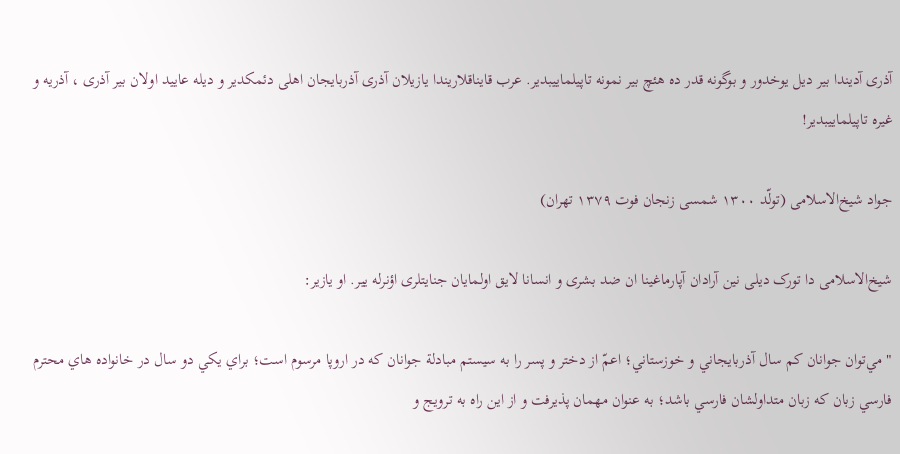آذری آدیندا بیر دیل یوخدور و بوگونه قدر ده هئچ بیر نمونه تاپیلماییبدیر. عرب قایناقلاریندا یازیلان آذری آذربایجان اهلی دئمکدیر و دیله عایید اولان بیر آذری ، آذریه و غیره تاپیلماییبدیر!

جواد شیخ‌الاسلامی (تولّد ۱۳۰۰ شمسی زنجان فوت ۱۳۷۹ تهران)

شیخ‌الاسلامی دا تورک دیلی نین آرادان آپارماغینا ان ضد بشری و انسانا لایق اولمایان جنایتلری اؤنرله ییر. او یازیر:

" مي‌توان جوانان كم سال آذربايجاني و خوزستاني؛ اعمّ از دختر و پسر را به سيستم مبادلة جوانان كه در اروپا مرسوم است؛ براي يكي دو سال در خانواده هاي محترم فارسي زبان كه زبان متداولشان فارسي باشد؛ به عنوان مهمان پذيرفت و از اين راه به ترويج و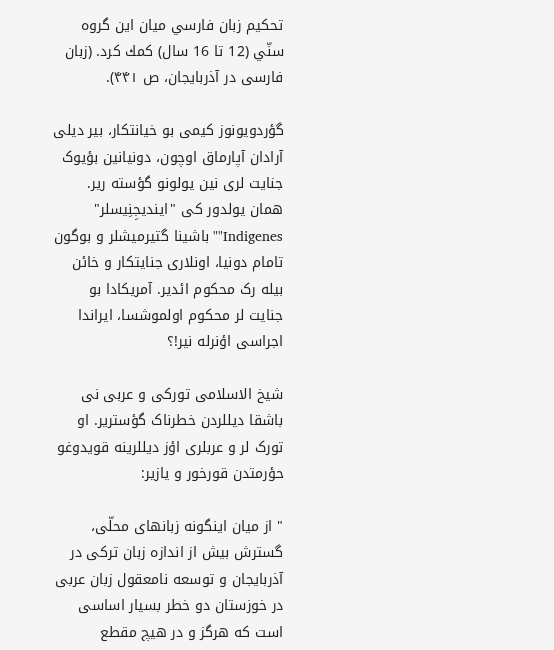تحكيم زبان فارسي ميان اين گروه سنّي (12 تا 16 سال) كمك كرد. (زبان فارسی در آذربایجان، ص ۴۴۱).

گؤردویونوز کیمی بو خیانتکار، بیر دیلی آرادان آپارماق اوچون، دونیانین بؤیوک جنایت لری نین یولونو گؤسته ریر. همان یولدور کی "ایندیجِنِیسلر" Indigenes"" باشینا گتیرمیشلر و بوگون تامام دونیا، اونلاری جنایتکار و خائن بیله رک محکوم ائدیر. آمریکادا بو جنایت لر محکوم اولموشسا، ایراندا اجراسی اؤنرله نیر!؟

شیخ الاسلامی تورکی و عربی نی باشقا دیللردن خطرناک گؤستریر. او تورک لر و عربلری اؤز دیللرینه قویدوغو حؤرمتدن قورخور و یازیر:

" از میان اینگونه زبانهای محلّی، گسترش بیش از اندازه زبان ترکی در آذربایجان و توسعه نامعقول زبان عربی در خوزستان دو خطر بسیار اساسی است که هرگز و در هیچ مقطع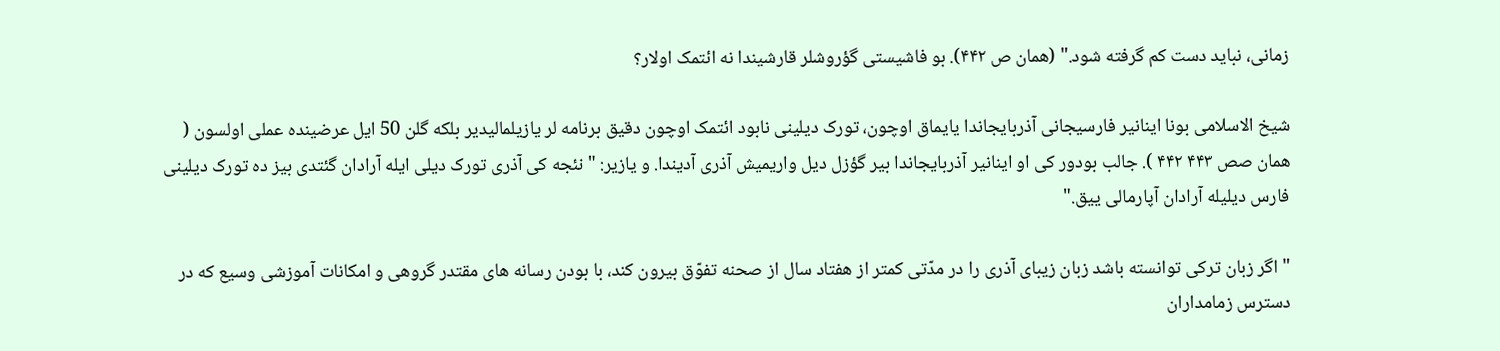زمانی، نباید دست کم گرفته شود." (همان ص ۴۴۲). بو فاشیستی گؤروشلر قارشیندا نه ائتمک اولار؟

شیخ الاسلامی بونا اینانیر فارسیجانی آذربایجاندا یایماق اوچون، تورک دیلینی نابود ائتمک اوچون دقیق برنامه لر یازیلمالیدیر بلکه گلن 50 ایل عرضینده عملی اولسون ( همان صص ۴۴۳ ۴۴۲ ). جالب بودور کی او اینانیر آذربایجاندا بیر گؤزل دیل واریمیش آذری آدیندا. و یازیر: "نئجه کی آذری تورک دیلی ایله آرادان گئتدی بیز ده تورک دیلینی فارس دیلیله آرادان آپارمالی ییق."

" اگر زبان ترکی توانسته باشد زبان زیبای آذری را در مدّتی کمتر از هفتاد سال از صحنه تفوّق بیرون کند، با بودن رسانه های مقتدر گروهی و امکانات آموزشی وسیع که در دسترس زمامداران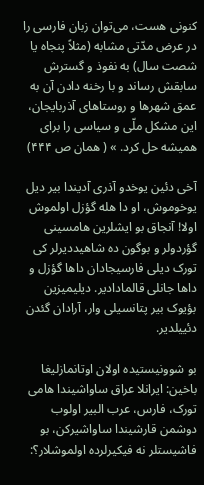کنونی هست، می‌توان زبان فارسی را در عرض مدّتی مشابه (مثلاً پنجاه یا شصت سال) به نفوذ و گسترش سابقش رساند و با رخنه دادن آن به عمق شهرها و روستاهای آذربایجان، این مشکل ملّی و سیاسی را برای همیشه حل کرد. » ( همان ص ۴۴۴)

آخی دئین یوخدو آذری آدیندا بیر دیل یوخوموش، او دا هله گؤزل اولموش اولا! آنجاق بو ایشلرین هامسینی گؤردولر و بوگون ده شاهیددیرلر کی تورک دیلی فارسیجادان داها گؤزل و داها جانلی قالمادادیر. دیلیمیزین بؤیوک بیر پتانسیلی وار، آرادان گئدن دئییلدیر.

بو شوونیستیده اولان اوتانمازلیغا باخین: ایرانلا عراق ساواشیندا هامی تورک، فارس، عرب البیر اولوب دوشمن قارشیندا ساواشیرکن، بو فاشیستلر نه فیکیرلرده اولموشلار؟: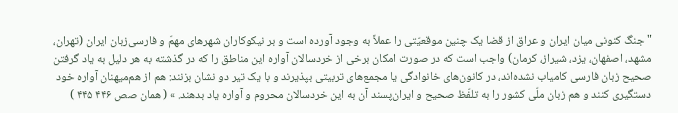" جنگ کنونی میان ایران و عراق از قضا یک چنین موقعیّتی را عملاً به وجود آورده است و بر نیکوکاران شهر‌های مهمّ و فارسی‌زبان ایران (تهران، مشهد، اصفهان، یزد، شیراز، کرمان) واجب است که در صورت امکان برخی از خردسالان آواره این مناطق را که در گذشته به هر دلیل به یاد گرفتن صحیح زبان فارسی کامیاب نشده‌اند، در کانون‌های خانوادگی یا مجمع‌های تربیتی بپذیرند و با یک تیر دو نشان بزنند: هم از هم‌میهنان آواره خود دستگیری کنند و هم زبان ملّی کشور را به تلفّظ صحیح و ایران‌پسند آن به این خردسالان محروم و آواره یاد بدهند. » ( همان صص ۴۴۶ ۴۴۵ )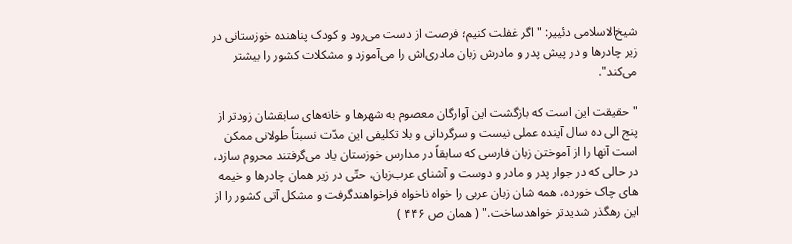شیخ‌الاسلامی دئییر: "اگر غفلت کنیم؛ فرصت از دست می‌رود و کودک پناهنده خوزستانی در زیر چادرها و در پیش پدر و مادرش زبان مادری‌اش را می‌آموزد و مشکلات کشور را بیشتر می‌کند".

" حقیقت این است که بازگشت این آوارگان معصوم به شهرها و خانه‌های سابقشان زودتر از پنج الی ده سال آینده عملی نیست و سرگردانی و بلا تکلیفی این مدّت نسبتاً طولانی ممکن است آنها را از آموختن زبان فارسی که سابقاً در مدارس خوزستان یاد می‌گرفتند محروم سازد، در حالی که در جوار پدر و مادر و دوست و آشنای عرب‌زبان، حتّی در زیر همان چادرها و خیمه های چاک خورده، همه شان زبان عربی را خواه ناخواه فراخواهندگرفت و مشکل آتی کشور را از این رهگذر شدیدتر خواهدساخت." ( همان ص ۴۴۶ )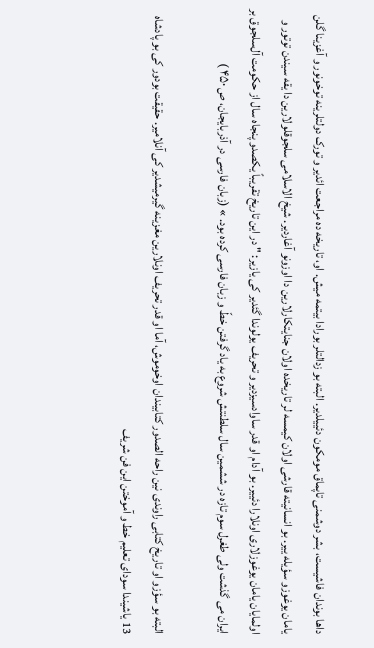داها بوندان فاشیست، بشر دوشمنی تاپماق مومکون دئییلدیر. البته بو زدالتلر بورادا بیتمه میش. او، تاریخه ده مراجعت ائدیر و تورک دولتلرینه توخونور و آغزینا گلن یامان یوغوزو سؤیله ییر. بو انسانیته قارشی اولان کیمسه لر تاریخده اولان جنایتکارلارین دا اوزونو آغاردیر. شیخ الاسلامی سلجوقلولارین دا یقه سیندن توتور و اولمایان یامان یوغوزلاری اونلارا دئییر. بو آدام او قدر ساوادسیزدیر و تحریف یولوندا گئدیر کی یازیر: " در این تاریخ تقریباً یکصدو پنجاه سال از حکومت آل‌سلجوق بر ایران می گذشت ولی طغرل سوم تازه در ششمین سال سلطنتش شروع به یاد گرفتن خطّ و زبان فارسی کرده بود. » (زبان فارسی در آذربایجان، ص ۴۵۰ )

البته بو سؤزو او تاریخ کتابی راوندی نین راحه الصدور کتابیندان اوخوموش، آما او قدر تحریف اونلارین مغزینه گیرمیشدیر کی آنلامیر. حقیقت بودور کی بو پادشاه 13 یاشیندا سودای تعلیم خط و آموختن این فن شریف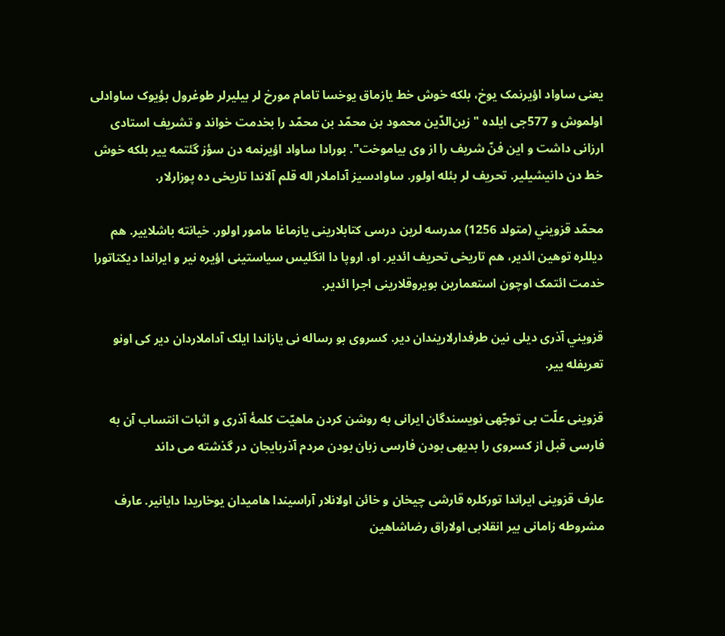یعنی ساواد اؤیرنمک یوخ، بلکه خوش خط یازماق یوخسا تامام مورخ لر بیلیرلر طوغرول بؤیوک ساوادلی اولموش و 577جی ایلده "زین‌الدّین محمود بن محمّد بن محمّد را بخدمت خواند و تشریف استادی ارزانی داشت و این فنّ شریف را از وی بیاموخت". بورادا ساواد اؤیرنمه دن سؤز گئتمه ییر بلکه خوش خط دن دانیشیلیر. تحریف لر بئله اولور. ساوادسیز آداملار اله قلم آلاندا تاریخی ده پوزارلار.

محمّد قزويني (متولد 1256) مدرسه لرین درسی کتابلارینی یازماغا مامور اولور. خیانته باشلاییر. هم دیللره توهین ائدیر، هم تاریخی تحریف ائدیر. او، اروپا دا انگلیس سیاستینی اؤیره نیر و ایراندا دیکتاتورا خدمت ائتمک اوچون استعمارین بویروقلارینی اجرا ائدیر.

قزويني آذری دیلی نین طرفدارلاریندان دیر. کسروی بو رساله نی یازاندا ایلک آداملاردان دیر کی اونو تعریفله ییر.

قزوینی علّت بی توجّهی نویسندگان ایرانی به روشن کردن ماهیّت کلمۀ آذری و اثبات انتساب آن به فارسی قبل از کسروی را بدیهی بودن فارسی زبان بودن مردم آذربایجان در گذشته می داند

عارف قزوینی ایراندا تورکلره قارشی چیخان و خائن اولانلار آراسیندا هامیدان یوخاریدا دایانیر. عارف مشروطه زامانی بیر انقلابی اولاراق رضاشاهین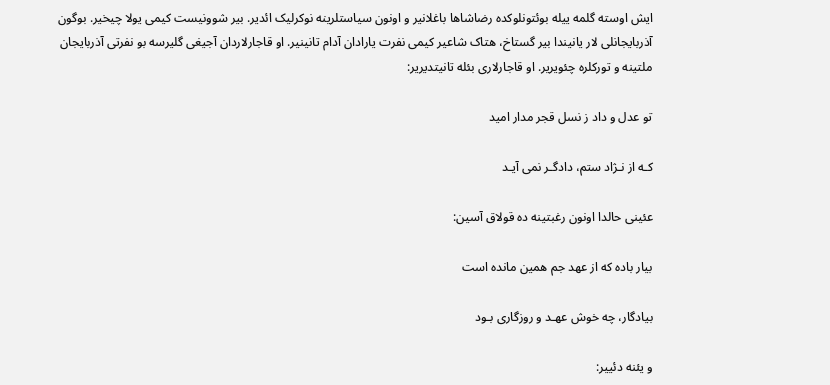ایش اوسته گلمه ییله بوئتونلوکده رضاشاها باغلانیر و اونون سیاستلرینه نوکرلیک ائدیر. بیر شوونیست کیمی یولا چیخیر. بوگون آذربایجانلی لار یانیندا بیر گستاخ، هتاک شاعیر کیمی نفرت یارادان آدام تانینیر. او قاجارلاردان آجیغی گلیرسه بو نفرتی آذربایجان ملتینه و تورکلره چئویریر. او قاجارلاری بئله تانیتدیریر:

تو عدل و داد ز نسل قجر مدار امید

کـه از نـژاد ستم، دادگـر نمی آیـد

عئینی حالدا اونون رغبتینه ده قولاق آسین:

بیار باده که از عهد جم همین مانده است

بیادگار، چه خوش عهـد و روزگاری بـود

و یئنه دئییر: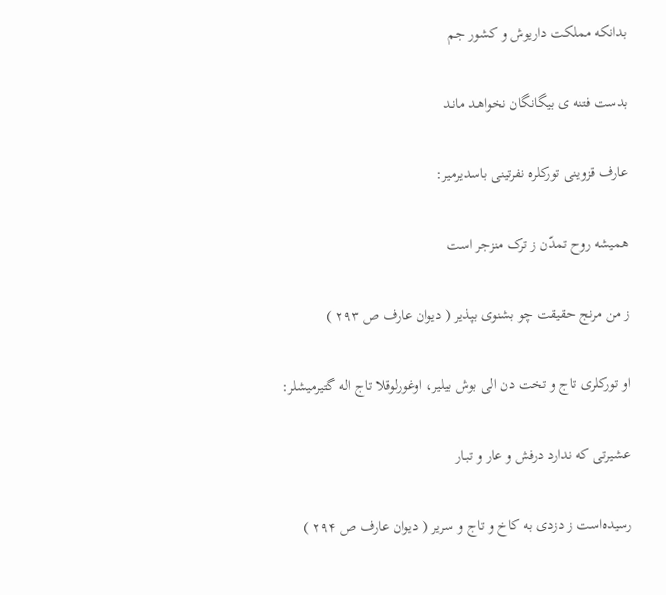بدانکه مملکت داریوش و کشور جم

بدست فتنه ی بیگانگان نخواهـد مانـد

عارف قزوینی تورکلره نفرتینی باسدیرمیر:

همیشه روح تمدّن ز ترک منزجر است

ز من مرنج حقیقت چو بشنوی بپذیر ( دیوان عارف ص ۲۹۳ )

او تورکلری تاج و تخت دن الی بوش بیلیر، اوغورلوقلا تاج اله گتیرمیشلر:

عشیرتی که ندارد درفش و عار و تبـار

رسیده‌است ز دزدی به کاخ و تاج و سریر ( دیوان عارف ص ۲۹۴ )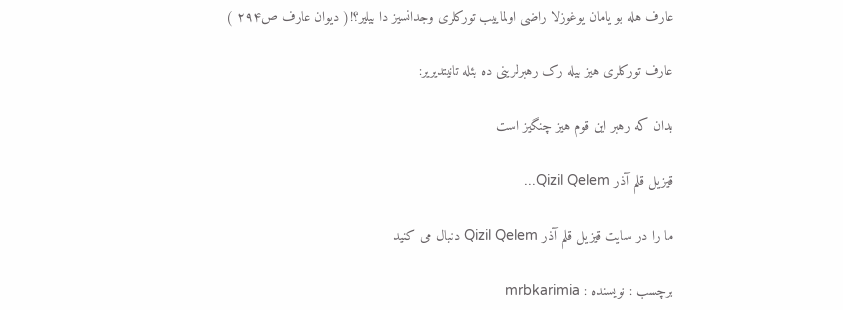عارف هله بو یامان یوغوزلا راضی اولماییب تورکلری وجدانسیز دا بیلیر؟!( دیوان عارف ص۲۹۴ )

عارف تورکلری هیز بیله رک رهبرلرینی ده بئله تانیتدیریر:

بدان که رهبر این قوم هیز چنگیز است

قیزیل قلم آذر Qizil Qelem...

ما را در سایت قیزیل قلم آذر Qizil Qelem دنبال می کنید

برچسب : نویسنده : mrbkarimia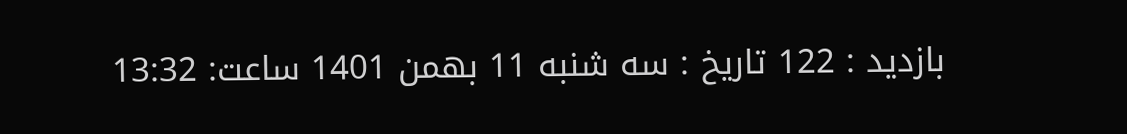بازدید : 122 تاريخ : سه شنبه 11 بهمن 1401 ساعت: 13:32